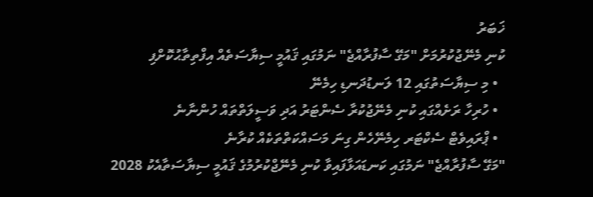ޚަބަރު
ކުނި މެނޭޖުކުރުމަށް "މަގޭ ސާފުރާއްޖެ" ނަމުގައި ޤައުމީ ސިޔާސަތެއް އިފްތިތާޙުކޮށްފި
  • މި ސިޔާސަތުގައި 12 ލަނޑުދަނޑި ހިމެނޭ
  • ހުރިހާ ރަށެއްގައި ކުނި މެނޭޖުކުރާ ސެންޓަރު އަދި ވަސީލަތްތައް ހުންނާނެ
  • ޕްރައިވެޓް ސެކްޓަރ ހިމެނޭހެން ގިނަ މަސައްކަތްތަކެއް ކުރާނެ
"މަގޭ ސާފުރާއްޖެ" ނަމުގައި ކަނޑައަޅާފައިވާ ކުނި މެނޭޖްކުރުމުގެ ޤައުމީ ސިޔާސަތާއެކު 2028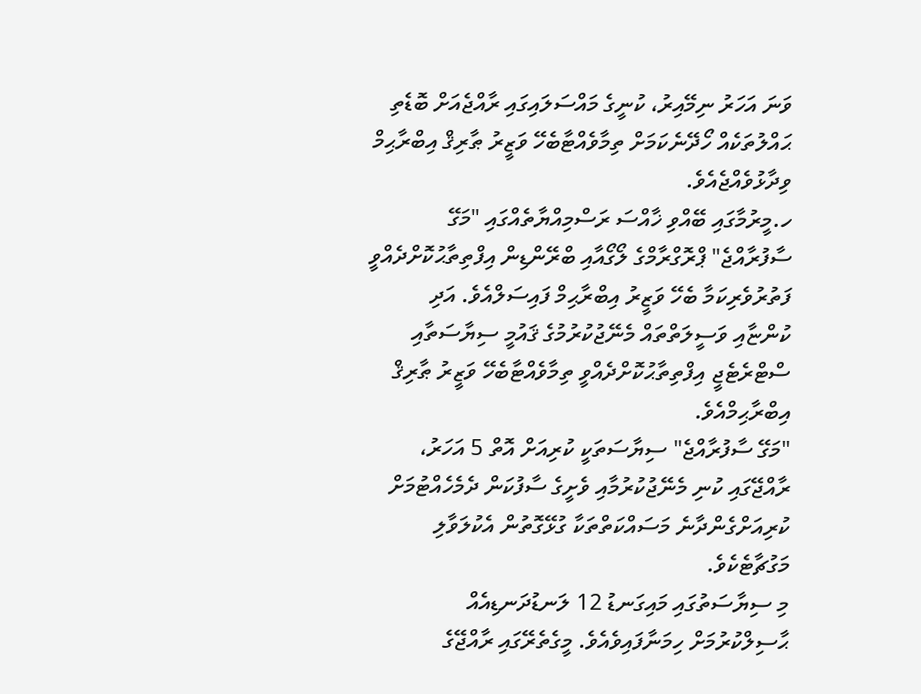ވަނަ އަހަރު ނިމޭއިރު، ކުނީގެ މައްސަލައިގައި ރާއްޖެއަށް ބޮޑެތި ޙައްލުތަކެއް ހޯދޭނެކަމަށް ތިމާވެއްޓާބެހޭ ވަޒީރު ޠާރިޤް އިބްރާޙިމް ވިދާޅުވެއްޖެއެވެ.
ހ.މީރުމާގައި ބޭއްވި ޚާއްސަ ރަސްމިއްޔާތެއްގައި "މަގޭ ސާފުރާއްޖެ" ޕްރޮގްރާމްގެ ލޯގޯއާއި ބްރޭންޑިން އިފްތިތާޙުކޮށްދެއްވީ ފަތުރުވެރިކަމާ ބެހޭ ވަޒީރު އިބްރާޙިމް ފައިސަލްއެވެ. އަދި ކުންޏާއި ވަސީލަތްތައް މެނޭޖުކުރުމުގެ ޤައުމީ ސިޔާސަތާއި ސްޓްރެޓެޖީ އިފްތިތާޙުކޮށްދެއްވީ ތިމާވެއްޓާބެހޭ ވަޒީރު ޠާރިޤް އިބްރާޙިމްއެވެ.
"މަގޭ ސާފުރާއްޖެ" ސިޔާސަތަކީ ކުރިއަށް އޮތް 5 އަހަރު، ރާއްޖޭގައި ކުނި މެނޭޖުކުރުމާއި ވެށީގެ ސާފުކަން ދެމެހެއްޓުމަށް ކުރިއަށްގެންދާނެ މަސައްކަތްތަކާ ގުޅޭގޮތުން އެކުލަވާލި މަގުޗާޓެކެވެ.
މި ސިޔާސަތުގައި މައިގަނޑު 12 ލަނޑުދަނޑިއެއް ޙާސިލްކުރުމަށް ހިމަނާފައިވެއެވެ. މީގެތެރޭގައި ރާއްޖޭގެ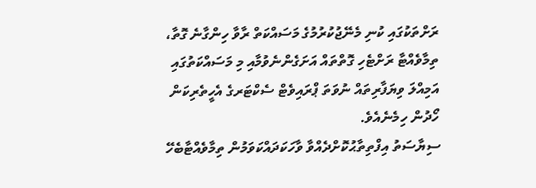ރަށްތަކުގައި ކުނި މެނޭޖުކުރުމުގެ މަސައްކަތް ރާވާ ހިންގާނެ ގޮތާ، ތިމާވެއްޓާ ރަށްޓެހި ގޮތްތައް އަށަގެންނެވުމާއި މި މަސައްކަތުގައި އަމިއްލަ ވިޔަފާރިތައް ނުވަތަ ޕްރައިވެޓް ސެކްޓަރގެ އެހީތެރިކަން ހޯދުން ހިމެނެއެވެ.
ސިޔާސަތު އިފްތިތާޙުކޮށްދެއްވާ ވާހަކަދައްކަވަމުން ތިމާވެއްޓާބެހޭ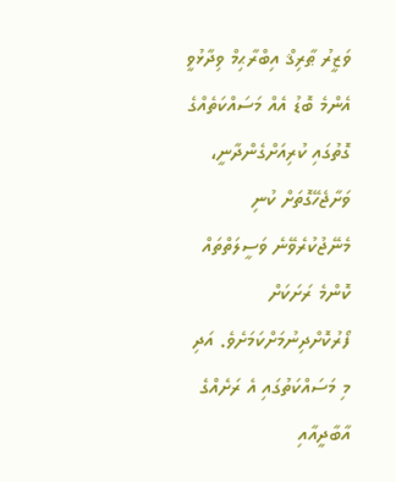ވަޒީރު ޠާރިޤް އިބްރާޙިމް ވިދާޅުވީ އެންމެ ބޮޑު އެއް މަސައްކަތެއްގެ ގޮތުގައި ކުރިއަށްގެންދާނީ، ވަށާޖެހޭގޮތަށް ކުނި މެނޭޖުކުރެވޭނެ ވަސީލަތްތައް ކޮންމެ ރަށަކަށް ފޯރުކޮށްދިނުމަށްކަމަށެވެ. އަދި މި މަސައްކަތުގައި އެ ރަށެއްގެ އާބާދީއާއި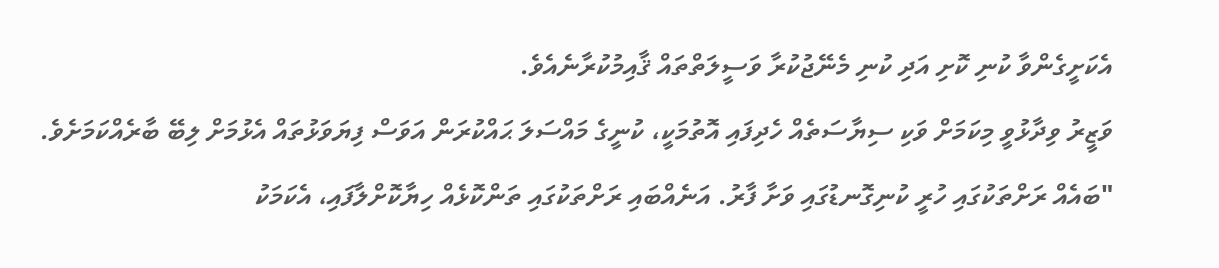އެކަށީގެންވާ ކުނި ކޮށި އަދި ކުނި މެނޭޖުކުރާ ވަސީލަތްތައް ޤާއިމުކުރާނެއެވެ.
ވަޒީރު ވިދާޅުވީ މިކަމަށް ވަކި ސިޔާސަތެއް ހެދިފައި އޮތުމަކީ، ކުނީގެ މައްސަލަ ޙައްކުރަން އަވަސް ފިޔަވަޅުތައް އެޅުމަށް ލިބޭ ބާރެއްކަމަށެވެ.
"ބައެއް ރަށްތަކުގައި ހުރީ ކުނިގޮނޑުގައި ވަށާ ފާރު. އަނެއްބައި ރަށްތަކުގައި ތަންކޮޅެއް ހިޔާކޮށްލާފައި، އެކަމަކު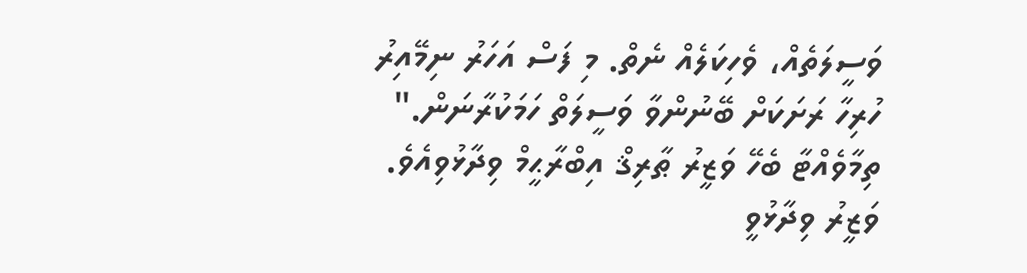ވަސީލަތެއް، ވެހިކަލެއް ނެތް. މި ފަސް އަހަރު ނިމޭއިރު ހުރިހާ ރަށަކަށް ބޭނުންވާ ވަސީލަތް ހަމަކުރާނަން." ތިމާވެއްޓާ ބެހޭ ވަޒީރު ޠާރިޤް އިބްރާޙީމް ވިދާޅުވިއެވެ.
ވަޒީރު ވިދާޅުވީ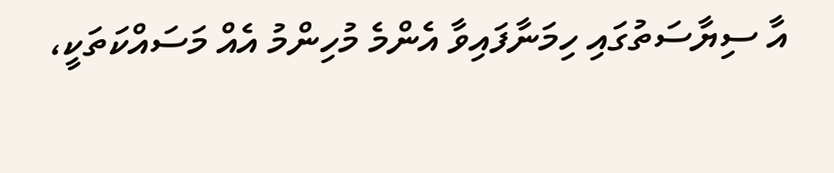އާ ސިޔާސަތުގައި ހިމަނާފައިވާ އެންމެ މުހިންމު އެއް މަސައްކަތަކީ،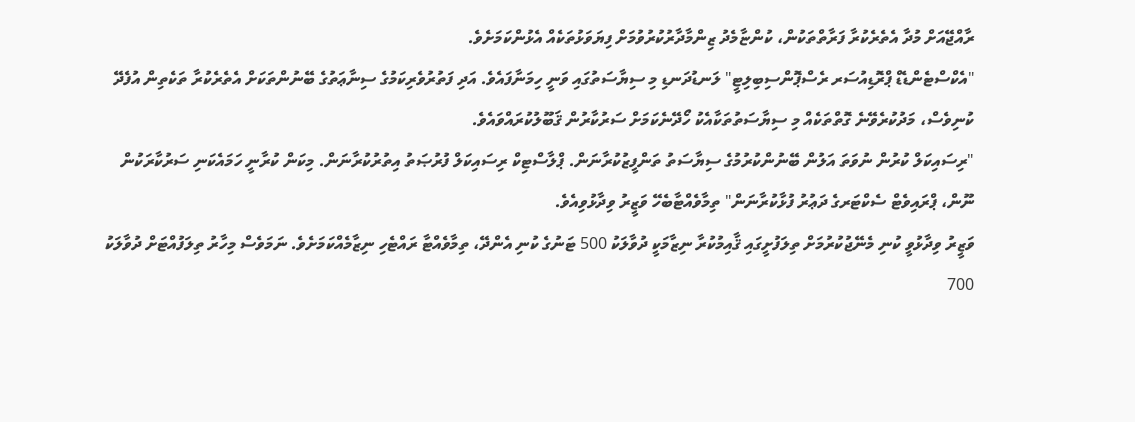ރާއްޖޭއަށް މުދާ އެތެރެކުރާ ފަރާތްތަކުން، ކުންޏާމެދު ޒިންމާދާރުކުރުވުމަށް ފިޔަވަޅުތަކެއް އެޅުންކަމަށެވެ.
"އެކްސްޓެންޑެޑް ޕްރޮޑިއުސަރ ރެސްޕޮންސިބިލިޓީ" ލަނޑުދަނޑި މި ސިޔާސަތުގައި ވަނީ ހިމަނާފައެވެ. އަދި ފަތުރުވެރިކަމުގެ ސިނާޢަތުގެ ބޭނުންތަކަށް އެތެރެކުރާ ތަކެތިން އުފެދޭ ކުނިވެސް، މަދުކުރެވޭނެ ގޮތްތަކެއް މި ސިޔާސަތުތަކާއެކު ހޯދޭނެކަމަށް ސަރުކާރުން ޤަބޫލުކުރައްވައެވެ.
"ރިސައިކަލް ކުރުން ނުވަތަ އަލުން ބޭނުންކުރުމުގެ ސިޔާސަތު ތަންފީޒުކުރާނަން. ޕްލާސްޓިކް ރިސައިކަލް ފުރުޞަތު އިތުރުކުރާނަން. މިކަން ކުރާނީ ހަމައެކަނި ސަރުކާރަކުން ނޫން، ޕްރައިވެޓް ސެކްޓަރގެ ދަޢުރު ފުޅާކުރާނަން" ތިމާވެއްޓާބެހޭ ވަޒީރު ވިދާޅުވިއެވެ.
ވަޒީރު ވިދާޅުވީ ކުނި މެނޭޖުކުރުމަށް ތިލަފުށީގައި ޤާއިމުކުރާ ނިޒާމަކީ ދުވާލަކު 500 ޓަނުގެ ކުނި އެންދޭ، ތިމާވެއްޓާ ރައްޓެހި ނިޒާމެއްކަމަށެވެ. ނަމަވެސް މިހާރު ތިލަފުއްޓަށް ދުވާލަކު 700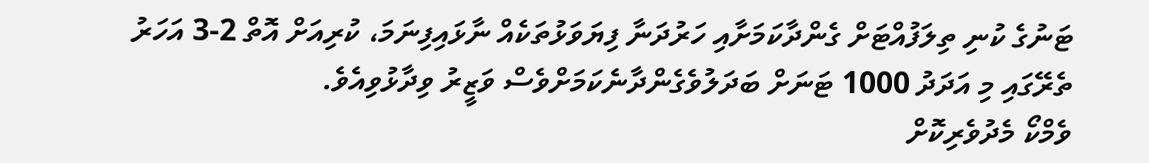ޓަނުގެ ކުނި ތިލަފުއްޓަށް ގެންދާކަމަށާއި ހަރުދަނާ ފިޔަވަޅުތަކެއް ނާޅައިފިނަމަ، ކުރިއަށް އޮތް 2-3 އަހަރު ތެރޭގައި މި އަދަދު 1000 ޓަނަށް ބަދަލުވެގެންދާނެކަމަށްވެސް ވަޒީރު ވިދާޅުވިއެވެ.
ވެމްކޯ މެދުވެރިކޮށް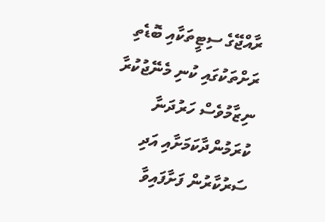ރާއްޖޭގެ ސިޓީތަކާއި ބޮޑެތި ރަށްތަކުގައި ކުނި މެނޭޖުކުރާ ނިޒާމުވެސް ހަރުދަނާ ކުރަމުންދާކަމަށާއި އަދި ސަރުކާރުން ފަށާފައިވާ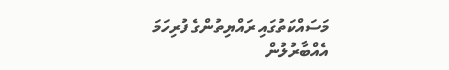މަސައްކަތުގައި ރައްޔިތުންގެ ފުރިހަމަ އެއްބާރުލުން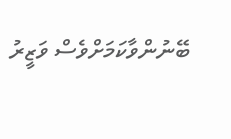ބޭނުންވާކަމަށްވެސް ވަޒީރު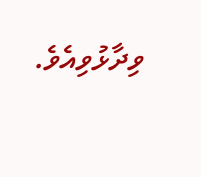ވިދާޅުވިއެވެ.